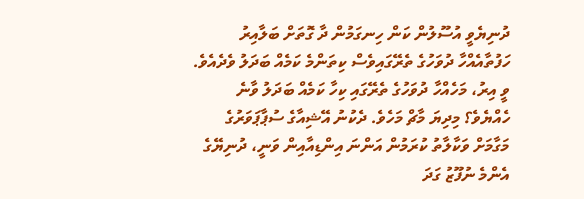ދުނިޔެވީ އުސޫލުން ކަން ހިނގަމުން ދާ ގޮތަށް ބަލާއިރު ހަފުތާއެއްހާ ދުވަހުގެ ތެރޭގައިވެސް ކިތަންމެ ކަމެއް ބަދަލު ވެދެއެވެ. ވީ އިރު، މަހެއްހާ ދުވަހުގެ ތެރޭގައި ކިހާ ކަމެއް ބަދަލު ވާނެ ހެއްޔެވެ؟ މިދިޔަ މާޗް މަހެވެ. ދެކުނު އޭޝިއާގެ ސުޕާޕަވަރުގެ މަގާމަށް ވަކާލާތު ކުރަމުން އަންނަ އިންޑިއާއިން ވަނީ، ދުނިޔޭގެ އެންމެ ނުފޫޒު ގަދަ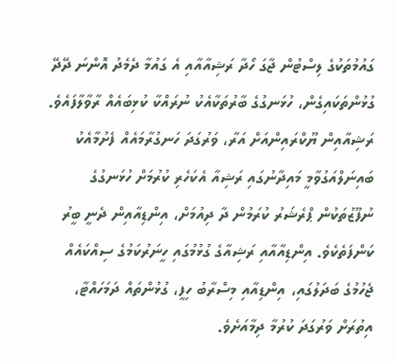ގައުމުތަކުގެ ލިސްޓުން ޖާގަ ހޯދާ ރަޝިއާއާއި އެ ގައުމާ ދެމެދު އޮންނަ ދޭދޭ ގުޅުންތަކައިގެން، ހުޅަނގުގެ ބާރުތަކާއެކު ނުރައްކާ ކުޅިބައެއް ރާވާލާފައެވެ.
ރަޝިއާއިން ޔޫކްރައިންއަށް އަރާ، ވަރުގަދަ ހަނގުރާމައެއް ފެށުމާއެކު ބައިނަލްއަގުވާމީ މައިދާނުގައި ރަޝިއާ އެކަހެރި ކުރުމަށް ހުޅަނގުގެ ނުފޫޒުތަކުން ޕްރެޝަރު ކުރަމުން ދާ ދިއުމަށް، އިންޑިއާއިން ދެނީ ބީރު ކަންފަތެކެވެ. އިންޑިއާއާއި ރަޝިއާގެ ގުޅުމުގައި ހީނަރުކަމުގެ ސިއްކައެއް ޖެހުމުގެ ބަދަލުގައި، އިންޑިއާއި މިސްރާބު ހިފީ، ގުޅުންތައް ދަމަހައްޓާ، އިތުރަށް ވަރުގަދަ ކުރުމާ ދިމާއަށެވެ.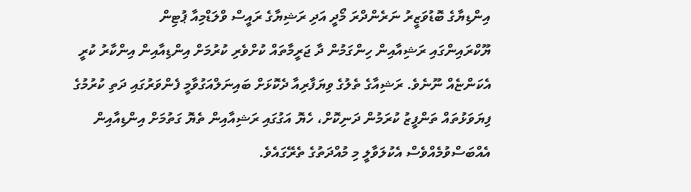އިންޑިޔާގެ ބޮޑުވަޒީރު ނަރެންދްރަ މޯދީ އަދި ރަޝިޔާގެ ރައީސް ވްލަޑްމިއާ ޕުޓިން
ޔޫކްރައިންގައި ރަޝިއާއިން ހިންގަމުން ދާ ޖަރީމާތައް ކުށްވެރި ކުރުމަށް އިންޑިއާއިން އިންކާރު ކުރީ އެކަންޏެއް ނޫނެވެ. ރަޝިއާގެ ތެލުގެ ވިޔަފާރިއާ ދެކޮޅަށް ބައިނަލްއަގުވާމީ ފެންވަރުގައި ދަތި ކުރުމުގެ ފިޔަވަޅުތައް ތަންފީޒު ކުރަމުން ދަނިކޮށް، ހެޔޮ އަގުގައި ރަޝިއާއިން ތެޔޮ ގަތުމަށް އިންޑިއާއިން އެއްބަސްވުމެއްވެސް އެކުލަވާލީ މި މުއްދަތުގެ ތެރޭގައެވެ.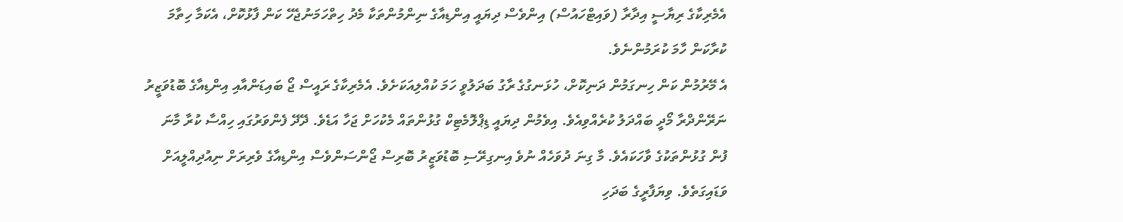އެމެރިކާގެ ރިޔާސީ އިދާރާ (ވައިޓްހައުސް) އިންވެސް ދިޔައީ އިންޑިއާގެ ނިންމުންތަކާ މެދު ހިތްހަމަނުޖެހޭ ކަން ފާޅުކޮށް، އެކަމާ ހިތާމަ ކުރާކަން ހާމަ ކުރަމުންނެވެ.
އެ މޭރުމުން ކަން ހިނގަމުން ދަނިކޮށް، ހުޅަނގުގެ ރާގު ބަދަލުވީ ހަމަ ކުއްލިއަކަށެވެ. އެމެރިކާގެ ރައީސް ޖޯ ބައިޑަންއާއި އިންޑިއާގެ ބޮޑުވަޒީރު ނަރޭންދްރާ މޯދީ ބައްދަލު ކުރެއްވިއެވެ. އިވެމުން ދިޔައީ ޑިޕްލޮމެޓިކް ގުޅުންތައް މެކުހަށް ޖަހާ އަޑެވެ. ދޭދޭ ފެންވަރުގައި ހިއްސާ ކުރާ މާނަ ފުން ގުޅުންތަކުގެ ވާހަކައެވެ. މާ ގިނަ ދުވަހެއް ނުވެ އިނގިރޭސި ބޮޑުވަޒީރު ބޮރިސް ޖޯންސަންވެސް އިންޑިއާގެ ވެރިރަށް ނިއުދިއްލީއަށް ވަޑައިގަތެވެ. ވިޔަފާރީގެ ބަދަހި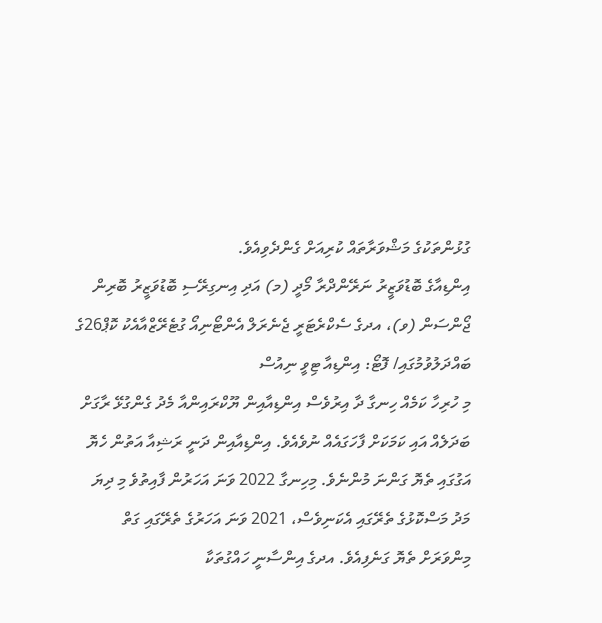ގުޅުންތަކުގެ މަޝްވަރާތައް ކުރިއަށް ގެންދެވިއެވެ.
އިންޑިއާގެ ބޮޑުވަޒީރު ނަރޭންދްރާ މޯދީ (މ) އަދި އިނގިރޭސި ބޮޑުވަޒީރު ބޮރިން ޖޯންސަން (ވ)، އދގެ ސެކްރެޓަރީ ޖެނެރަލް އެންޓޯނިއޯ ގުޓެރޭޒްއާއެކު ކޮޕް26ގެ ބައްދަލުވުމުގައި/ ފޮޓޯ: އިންޑިއާ ޓިވީ ނިއުސް
މި ހުރިހާ ކަމެއް ހިނގާ ދާ އިރުވެސް އިންޑިއާއިން ޔޫކްރައިންއާ މެދު ގެންގުޅޭ ރާގަށް ބަދަލެއް އައި ކަމަކަށް ފާހަގައެއް ނުވެއެވެ. އިންޑިއާއިން ދަނީ ރަޝިއާ އަތުން ހެޔޮ އަގުގައި ތެޔޮ ގަންނަ މުންނެވެ. މިހިނގާ 2022 ވަނަ އަހަރުން ފާއިތުވެ މި ދިޔަ މަދު މަސްކޮޅުގެ ތެރޭގައި އެކަނިވެސް، 2021 ވަނަ އަހަރުގެ ތެރޭގައި ގަތް މިންވަރަށް ތެޔޮ ގަނެފިއެވެ. އދގެ އިންސާނީ ހައްގުތަކާ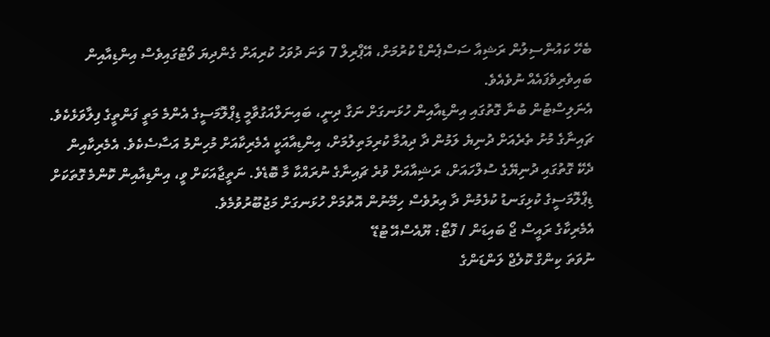ބެހޭ ކައުންސިލުން ރަޝިއާ ސަސްޕެންޑް ކުރުމަށް، އޭޕްރިލް 7 ވަނަ ދުވަހު ކުރިއަށް ގެންދިޔަ ވޯޓުގައިވެސް އިންޑިއާއިން ބައިވެރިވެފައެއް ނުވެއެވެ.
އެނަލިސްޓުން ބުނާ ގޮތުގައި އިންޑިއާއިން ހުޅަނގަށް ނަގާ ދިނީ، ބައިނަލްއަގުވާމީ ޑިޕްލޮމަސީގެ އެންމެ މަތީ ފަންތީގެ ފިލާވަޅެކެވެ.
ޗައިނާގެ މުށު ތެރެއަށް ދުނިޔެ ލަމުން ދާ ދިއުމާ ކުރިމަތިލުމަށް، އިންޑިއާއަކީ އެމެރިކާއަށް މުހިންމު އަސާސެކެވެ. އެމެރިކާއިން ދެކޭ ގޮތުގައި ދުނިޔޭގެ ސުލްހައަށް، ރަޝިއާއަށް ވުރެ ޗައިނާގެ ނުރައްކާ މާ ބޮޑެވެ. ނަތީޖާއަކަށް ވީ، އިންޑިއާއިން ކޮންމެ ގޮތަކަށް ޑިޕްލޮމަސީގެ ކުޅިގަނޑު ކުޅެމުން ދާ އިރުވެސް ހިމޭނުން އޮތުމަށް ހުޅަނގަށް މަޖުބޫރުވުމެވެ.
އެމެރިކާގެ ރައީސް ޖޯ ބައިޑަން / ފޮޓޯ: ޔޫއެސްއޭ ޓުޑޭ
ނުވަތަ ކިންގް ކޮލެޖް ލަންޑަންގެ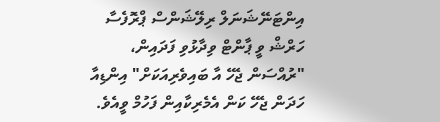އިންޓަނޭޝަނަލް ރިލޭޝަންސް ޕްރޮފެސާ ހަރްޝް ވީ ޕާންޓް ވިދާޅުވި ފަދައިން، "ރުއްސަން ޖެހޭ އާ ބައިވެރިއަކަށް" އިންޑިއާ ހަދަން ޖެހޭ ކަން އެމެރިކާއިން ފަހުމް ވީއެވެ.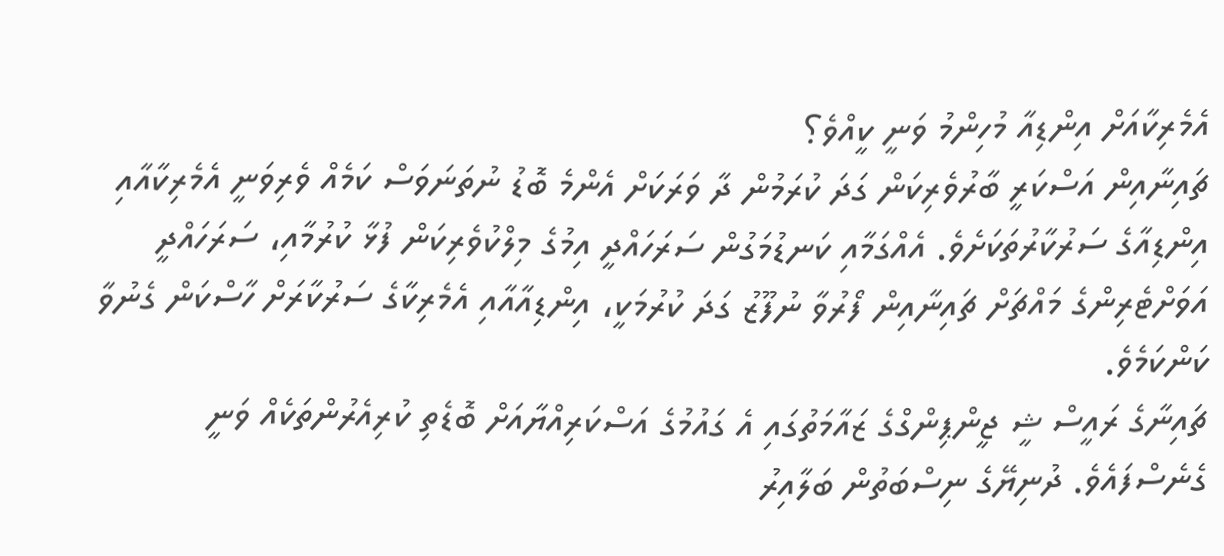އެމެރިކާއަށް އިންޑިއާ މުހިންމު ވަނީ ކީއްވެ؟
ޗައިނާއިން އަސްކަރީ ބާރުވެރިކަން ގަދަ ކުރަމުން ދާ ވަރަކަށް އެންމެ ބޮޑު ނުތަނަވަސް ކަމެއް ވެރިވަނީ އެމެރިކާއާއި އިންޑިއާގެ ސަރުކާރުތަކަށެވެ. އެއްގަމާއި ކަނޑުމަގުން ސަރަހައްދީ އިމުގެ މިލްކުވެރިކަން ފުޅާ ކުރުމާއި، ސަރަހައްދީ އަވަށްޓެރިންގެ މައްޗަށް ޗައިނާއިން ފޯރުވާ ނުފޫޒު ގަދަ ކުރުމަކީ، އިންޑިއާއާއި އެމެރިކާގެ ސަރުކާރަށް ހާސްކަން ގެނުވާ ކަންކަމެވެ.
ޗައިނާގެ ރައީސް ޝީ ޖީންޕިންގްގެ ޒައާމަތުގައި އެ ގައުމުގެ އަސްކަރިއްޔާއަށް ބޮޑެތި ކުރިއެރުންތަކެއް ވަނީ ގެނެސްފައެވެ. ދުނިޔޭގެ ނިސްބަތުން ބަލާއިރު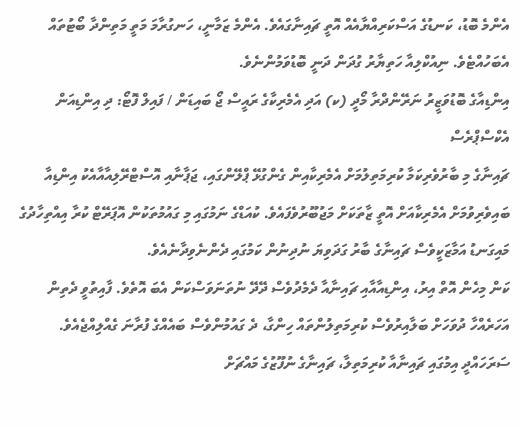އެންމެ ބޮޑު، ކަނޑުގެ އަސްކަރިއްޔާއެއް އޮތީ ޗައިނާގައެވެ. އެންމެ ޒަމާނީ، ހަނގުރާމަ މަތީ މަތިންދާ ބޯޓުތައް އެބަހުއްޓެވެ. ނިއުކްލިއާ ހަތިޔާރު ގުދަން ދަނީ ބޮޑުވަމުންނެވެ.
އިންޑިއާގެ ބޮޑުވަޒީރު ނަރޭންދްރާ މޯދީ (ކ) އަދި އެމެރިކާގެ ރައީސް ޖޯ ބައިޑަން / ފައިލް ފޮޓޯ: ދި އިންޑިއަން އެކްސްޕްރެސް
ޗައިނާގެ މި ބާރުވެރިކަމާ ކުރިމަތިލުމަށް އެމެރިކާއިން ގެންގުޅޭ ޕްލޭންގައި، ޖަޕާނާއި އޮސްޓްރޭލިއާއާއެކު އިންޑިއާ ބައިވެރިވުމަށް އެމެރިކާއަށް އޮތީ ޒާތަކަށް މަޖުބޫރުވެފައެވެ. ކުއަޑްގެ ނަމުގައި މި ގައުމުތަކުން އޮޕަރޭޓް ކުރާ އިއްތިހާދުގެ މައިގަނޑު އަމާޒަކީވެސް ޗައިނާގެ ބާރު ގަދަވިޔަ ނުދިނުން ކަމުގައި ދެންނެވިދާނެއެވެ.
ކަން މިހެން އޮތް އިރު، އިންޑިއާއާއި ޗައިނާއާ ދެމެދުވެސް ދޭދޭ ނުތަނަވަސްކަން އެބަ އޮތެވެ. ފާއިތުވީ ދެތިން އަހަރެއްހާ ދުވަހަށް ބަލާއިރުވެސް ކުރިމަތިލުންތައް ހިންގާ، ދެ ގައުމުންވެސް ބައެއްގެ ފުރާނަ ގެއްލިއްޖެއެވެ. ސަރަހައްދީ އިމުގައި ޗައިނާއާ ކުރިމަތިލާ، ޗައިނާގެ ނުފޫޒުގެ މައްޗަށް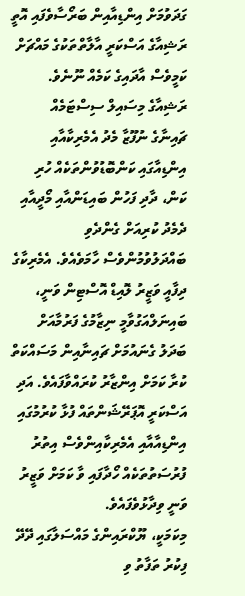ގަދަވުމަށް އިންޑިއާއިން ބަރޯސާވެފައި އޮތީ ރަޝިއާގެ އަސްކަރީ އާލާތްތަކުގެ މައްޗަށް ކަމީވެސް އާދައިގެ ކަމެއް ނޫނެވެ.
ރަޝިއާގެ މިސައިލް ސިސްޓަމެއް
ޗައިނާގެ ނުފޫޒާ މެދު އެމެރިކާއާއި އިންޑިއާގައި ކަންބޮޑުވުންތަކެއް ހުރި ކަން، ދާދި ފަހުން ބައިޑަންއާއި މޯދީއާއި ދެމެދު ކުރިއަށް ގެންދެވި ބައްދަލުވުމުންވެސް ހާމަވެއެވެ. އެމެރިކާގެ ދިފާއީ ވަޒީރު ލޮއިޑް އޮސްޓިން ވަނީ، ބައިނަލްއަގުވާމީ ނިޒާމުގެ ފަރުމާއަށް ބަދަލު ގެނައުމަށް ޗައިނާއިން މަސައްކަތް ކުރާ ކަމަށް އިންޒާރު ކުރައްވާފައެވެ. އަދި އަސްކަރީ އޮޕަރޭޝަންތައް ފުޅާ ކުރުމުގައި އިންޑިއާއާއި އެމެރިކާއިންވެސް އިތުރު ފުރުސަތުތަކެއް ހޯދާފައި ވާ ކަމަށް ވަޒީރު ވަނީ ވިދާޅުވެފައެވެ.
މިކަމަކީ، ޔޫކްރައިންގެ މައްސަލާގައި ދޭދޭ ފިކުރު ތަފާތު ވި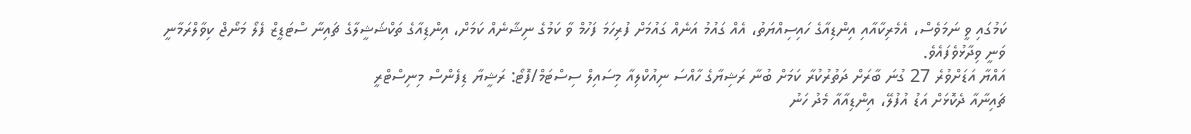ކަމުގައި ވީ ނަމަވެސް، އެމެރިކާއާއި އިންޑިއާގެ ހައިސިއްޔަތު، އެއް ގައުމު އަނެއް ގައުމަށް ފުރިހަމަ ފަހުމް ވާ ކަމުގެ ނިޝާނެއް ކަމަށް، އިންޑިއާގެ ތަކްޝަޝީލާގެ ޗައިނާ ސްޓަޑީޒް ފެލޯ މަނޯޖް ކިވާލްރަމާނީ ވަނީ ވިދާޅުވެފައެވެ.
އައްޔާ އަޑަށްވުރެ 27 ގުނަ ބާރަށް ދަތުރުކުރާ ކަމަށް ބުނާ ރަޝިޔާގެ ހާއްސަ ނިއުކްލިއާ މިސައިލް ސިސްޓަމް/ފޮޓޯ: ރަޝީޔާ ޑިފެންސް މިނިސްޓްރީ
ޗައިނާއާ ދެކޮޅަށް އަޑު އުފުލޭ، އިންޑިއާއާ މެދު ހަނު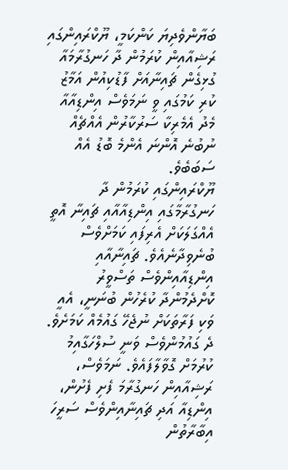ބަޔާންވެދިޔަ ކަންކަމީ، ޔޫކްރައިންގައި ރަޝިއާއިން ކުރަމުން ދާ ހަނގުރާމައާ ގުޅިގެން ޗައިނާއަށް ފާޑުކިއުން އަމާޒު ކުރި ކަމުގައި ވީ ނަމަވެސް އިންޑިއާއާ މެދު އެމެރިކާ ސަރުކާރުން އެއްޗެއް ނުބުނެ އޮންނަ އެންމެ ބޮޑު އެއް ސަބަބެވެ.
ޔޫކްރައިންގައި ކުރަމުން ދާ ހަނގުރާމާގައި އިންޑިއާއާއި ޗައިނާ އޮތީ އެއްގަލަކަށް އެރިފައި ކަމަށްވެސް ބުނެވިދާނެއެވެ. ޗައިނާއާއި އިންޑިއާއިންވެސް ތަސްވީރު ކޮށްދެމުންދާ ކުރެހުން ބުނަނީ، އެއީ ވަކި ފަރާތަކަށް ނުޖެހޭ ގައުމެއް ކަމަށެވެ. ދެ ގައުމުންވެސް ވަނީ ސުލްހަގާއިމު ކުރުމަށް ގޮވާލާފައެވެ. ނަމަވެސް، ރަޝިއާއިން ހަނގުރާމަ ފެށި ފެށުން، އިންޑިއާ އަދި ޗައިނާއިންވެސް ސަރީހަ އިބާރާތުން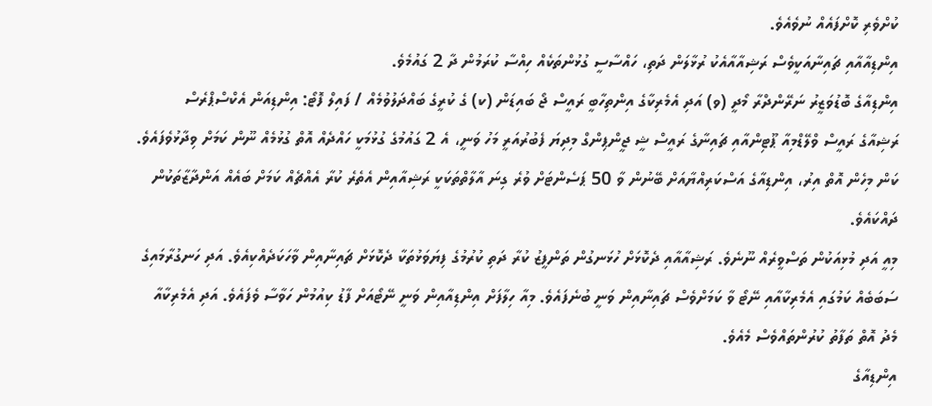ކުށްވެރި ކޮށްފައެއް ނުވެއެވެ.
އިންޑިއާއާއި ޗައިނާއަކީވެސް ރަޝިއާއާއެކު ރުޅާލަން ދަތި، ހައްސާސީ ގުޅުންތަކެއް ހިއްސާ ކުރަމުން ދާ 2 ގައުމެވެ.
އިންޑިއާގެ ބޮޑުވަޒީރު ނަރޭންދްރާ މޯދީ (ވ) އަދި އެމެރިކާގެ އިންތިހާބީ ރައީސް ޖޯ ބައިޑަން (ކ) ގެ ކުރީގެ ބައްދަލުވުމެއް / ފައިލް ފޮޓޯ: އިންޑިއަން އެކްސްޕްރެސް
ރަޝިއާގެ ރައީސް ވްލޭޑްމިއާ ޕޫޓިންއާއި ޗައިނާގެ ރައީސް ޝީ ޖީންޕިންގް މިދިޔަ ފެބުރުއަރީ މަހު ވަނީ، އެ 2 ގައުމުގެ ގުޅުމަކީ ހައްދެއް އޮތް ގުޅުމެއް ނޫން ކަމަށް ވިދާޅުވެފައެވެ. ކަން މިހެން އޮތް އިރު، އިންޑިއާގެ އަސްކަރިއްޔާއަށް ބޭނުން ވާ 50 ޕަސެންޓަށް ވުރެ ގިނަ އާލާތްތަކަކީ ރަޝިއާއިން އެތެރެ ކުރާ އެއްޗެއް ކަމަށް ބައެއް އަންދާޒާތަކުން ދައްކައެވެ.
މިއީ އަދި މުޅިއަކުން ތަސްވީރެއް ނޫނެވެ. ރަޝިއާއާއި ދެކޮޅަށް ހުޅަނގުން ތަންފީޒު ކުރާ ދަތި ކުރުމުގެ ފިޔަވަޅުތަކާ ދެކޮޅަށް ޗައިނާއިން ވާހަކަދެއްކިއެވެ. އަދި ހަނގުރާމައިގެ ސަބަބެއް ކަމުގައި އެމެރިކާއާއި ނޭޓޯ ވާ ކަމަށްވެސް ޗައިނާއިން ވަނީ ބުނެފައެވެ. މިއާ ހިލާފަށް އިންޑިއާއިން ވަނީ ނޭޓޯއަށް ފާޑު ކިއުމުން ހަވާސާ ވެފައެވެ. އަދި އެމެރިކާއާ މެދު އޮތް ތަފާތު ކުރުންތައްވެސް މެއެވެ.
އިންޑިއާގެ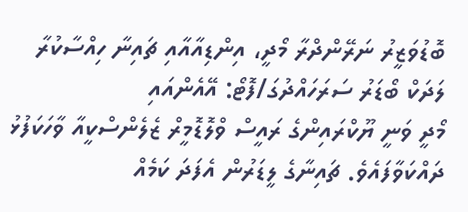ބޮޑުވަޒީރު ނަރޭންދްރާ މޯދީ، އިންޑިއާއާއި ޗައިނާ ހިއްސާކުރާ ލަދަކް ބޯޑަރު ސަރަހައްދުގަ/ފޮޓޯ: އޭއެންއައި
މޯދީ ވަނީ ޔޫކްރައިންގެ ރައީސް ވްލޮޑޮމީރް ޒެލެންސްކީއާ ވާހަކަފުޅު ދައްކަވާފައެވެ. ޗައިނާގެ ލީޑަރުން އެފަދަ ކަމެއް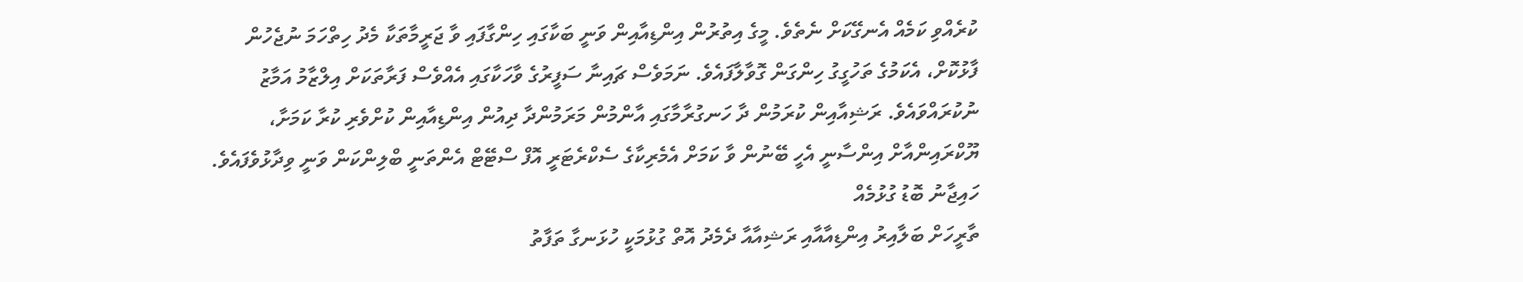ކުރެއްވި ކަމެއް އެނގޭކަށް ނެތެވެ. މީގެ އިތުރުން އިންޑިއާއިން ވަނީ ބަކާގައި ހިންގާފައި ވާ ޖަރީމާތަކާ މެދު ހިތްހަމަ ނުޖެހުން ފާޅުކޮށް، އެކަމުގެ ތަހުގީގު ހިންގަން ގޮވާލާފައެވެ. ނަމަވެސް ޗައިނާ ސަފީރުގެ ވާހަކާގައި އެއްވެސް ފަރާތަކަށް އިލްޒާމު އަމާޒު ނުކުރައްވައެވެ. ރަޝިއާއިން ކުރަމުން ދާ ހަނގުރާމާގައި އާންމުން މަރަމުންދާ ދިއުން އިންޑިއާއިން ކުށްވެރި ކުރާ ކަމަށާ، ޔޫކްރައިންއާށް އިންސާނީ އެހީ ބޭނުން ވާ ކަމަށް އެމެރިކާގެ ސެކްރެޓަރީ އޮފް ސްޓޭޓް އެންތަނީ ބްލިންކަން ވަނީ ވިދާޅުވެފައެވެ.
ހައިޖާނު ބޮޑު ގުޅުމެއް
ތާރީހަށް ބަލާއިރު އިންޑިއާއާއި ރަޝިއާއާ ދެމެދު އޮތް ގުޅުމަކީ ހުޅަނގާ ތަފާތު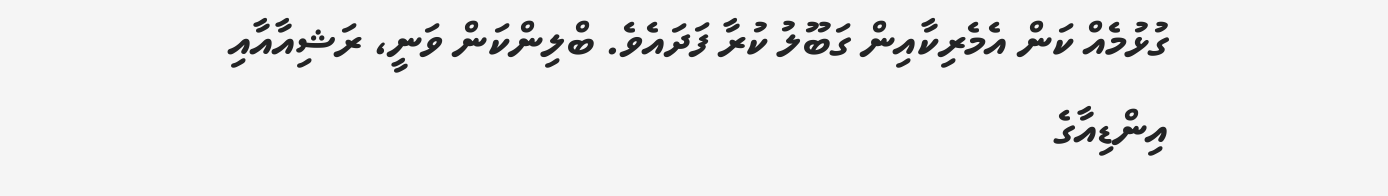ގުޅުމެއް ކަން އެމެރިކާއިން ގަބޫލު ކުރާ ފަދައެވެ. ބްލިންކަން ވަނީ، ރަޝިއާއާއި އިންޑިއާގެ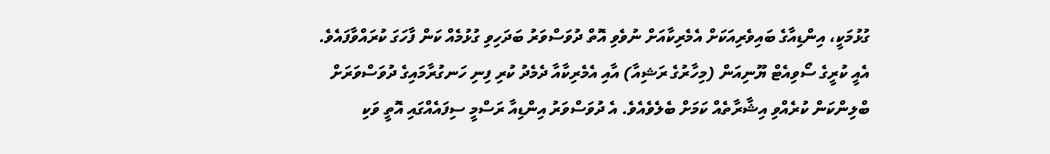ގުޅުމަކީ، އިންޑިއާގެ ބައިވެރިއަކަށް އެމެރިކާއަށް ނުވެވި އޮތް ދުވަސްވަރު ބަދަހިވި ގުޅުމެއް ކަން ފާހަގަ ކުރައްވާފައެވެ.
އެއީ ކުރީގެ ސޯވިއެޓް ޔޫނިއަން (މިހާރުގެ ރަޝިއާ) އާއި އެމެރިކާއާ ދެމެދު ކުރި ފިނި ހަނގުރާމައިގެ ދުވަސްވަރަށް ބްލިންކަން ކުރެއްވި އިޝާރާތެއް ކަމަށް ބެލެވެއެވެ. އެ ދުވަސްވަރު އިންޑިއާ ރަސްމީ ސިފައެއްގައި އޮތީ ވަކި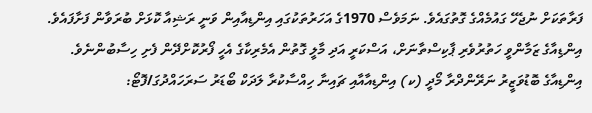ފަރާތަކަށް ނުޖެހޭ ގައުމެއްގެ ގޮތުގައެވެ. ނަމަވެސް 1970ގެ އަހަރުތަކުގައި އިންޑިއާއިން ވަނީ ރަޝިއާ ކޮޅަށް ބުރަވާން ފަށާފައެވެ. އިންޑިއާގެ ޒަމާންވީ ހަތުރުވެރި ޕާކިސްތާނަށް، އަސްކަރީ އަދި މާލީ ގޮތުން އެމެރިކާގެ އެހީ ފޯރުކޮށްދޭން ފެށި ހިސާބުންނެވެ.
އިންޑިއާގެ ބޮޑުވަޒީރު ނަރޭންދްރާ މޯދީ (ކ) އިންޑިއާއާއި ޗައިނާ ހިއްސާކުރާ ލަދަކް ބޯޑަރު ސަރަހައްދުގަ/ފޮޓޯ: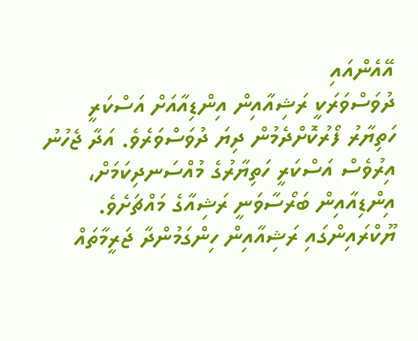އޭއެންއައި
ދުވަސްވަރަކީ ރަޝިއާއިން އިންޑިއާއަށް އަސްކަރީ ހަތިޔާރު ފޯރުކޮށްދެމުން ދިޔަ ދުވަސްވަރެވެ. އަދާ ޖެހުނު އިރުވެސް އަސްކަރީ ހަތިޔާރުގެ މުއްސަނދިކަމަށް، އިންޑިއާއިން ބަރޯސާވަނީ ރަޝިއާގެ މައްޗަށެވެ.
ޔޫކްރައިންގައި ރަޝިއާއިން ހިންގަމުންދާ ޖަރީމާތައް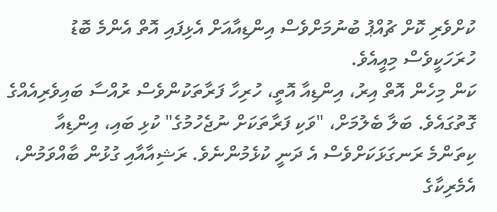ކުށްވެރި ކޮށް ޗުއްޕު ބުނުމަށްވެސް އިންޑިއާއަށް އެޅިފައި އޮތް އެންމެ ބޮޑު ހުރަހަކީވެސް މިއީއެވެ.
ކަން މިހެން އޮތް އިރު، އިންޑިއާ އޮތީ، ހުރިހާ ފަރާތަކުންވެސް ރުއްސާ ބައިވެރިއެއްގެ ގޮތުގައެވެ. ބަލާ ބެލުމަށް، "ވަކި ފަރާތަކަށް ނުޖެހުމުގެ" ކުޅި ބައި، އިންޑިއާ ކިތަންމެ ރަނގަޅަކަށްވެސް އެ ދަނީ ކުޅެމުންނެވެ. ރަޝިއާއާއި ގުޅުން ބާއްވަމުން، އެމެރިކާގެ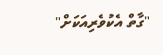"ގާތް އެކުވެރިއަކަށް"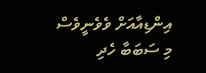އިންޑިއާއަށް ވެވެނީވެސް މި ސަބަބާ ހެދި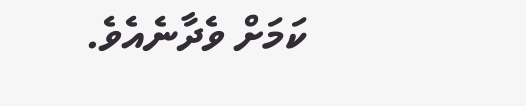ކަމަށް ވެދާނެއެވެ.